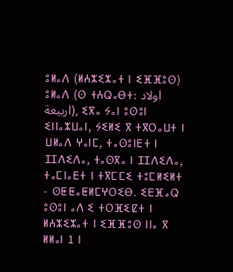ⵓⵍⴰⴷ (ⵍⵄⵣⵉⵣⴰⵜ ⵏ ⵉⴼⴼⵓⵙ)
ⵓⵍⴰⴷ (ⵙ ⵜⵄⵕⴰⴱⵜ: اولاد اربيعة), ⵉⴳⴰ ⵢⴰⵏ ⵓⵙⵓⵏ ⵉⵏⵏⴰⵣⵡⴰⵏ, ⵢⵉⵍⵉ ⴳ ⵜⴳⵔⴰⵡⵜ ⵏ ⵡⵍⴰⴷ ⵖⴰⵏⵎ, ⵜⴰⵙⵓⵏⴹⵜ ⵏ ⵊⵊⴷⵉⴷⴰ, ⵜⴰⵙⴳⴰ ⵏ ⵊⵊⴷⵉⴷⴰ, ⵜⴰⵎⵏⴰⴹⵜ ⵏ ⵜⴳⵎⵎⵉ ⵜⵓⵎⵍⵉⵍⵜ - ⵙⵟⵟⴰⵟⵍⵎⵖⵔⵉⴱ. ⵉⴹⴼⴰⵕ ⵓⵙⵓⵏ ⴰⴷ ⵉ ⵜⵔⴼⵉⵇⵜ ⵏ ⵍⵄⵣⵉⵣⴰⵜ ⵏ ⵉⴼⴼⵓⵙ ⵏⵏⴰ ⴳ ⵍⵍⴰⵏ 1 ⵏ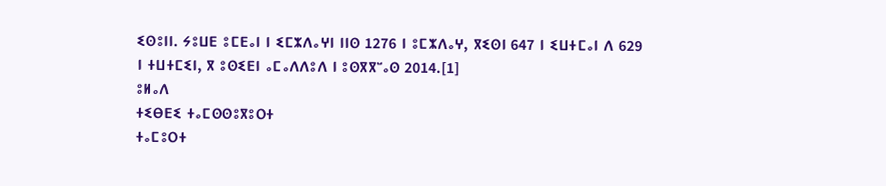ⵉⵙⵓⵏⵏ. ⵢⵓⵡⴹ ⵓⵎⴹⴰⵏ ⵏ ⵉⵎⵣⴷⴰⵖⵏ ⵏⵏⵙ 1276 ⵏ ⵓⵎⵣⴷⴰⵖ, ⴳⵉⵙⵏ 647 ⵏ ⵉⵡⵜⵎⴰⵏ ⴷ 629 ⵏ ⵜⵡⵜⵎⵉⵏ, ⴳ ⵓⵙⵉⴹⵏ ⴰⵎⴰⴷⴷⵓⴷ ⵏ ⵓⵙⴳⴳⵯⴰⵙ 2014.[1]
ⵓⵍⴰⴷ
ⵜⵉⴱⴹⵉ ⵜⴰⵎⵙⵙⵓⴳⵓⵔⵜ
ⵜⴰⵎⵓⵔⵜ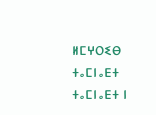ⵍⵎⵖⵔⵉⴱ
ⵜⴰⵎⵏⴰⴹⵜ ⵜⴰⵎⵏⴰⴹⵜ ⵏ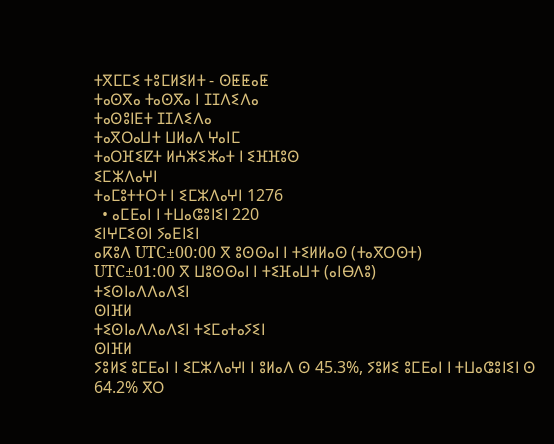ⵜⴳⵎⵎⵉ ⵜⵓⵎⵍⵉⵍⵜ - ⵙⵟⵟⴰⵟ
ⵜⴰⵙⴳⴰ ⵜⴰⵙⴳⴰ ⵏ ⵊⵊⴷⵉⴷⴰ
ⵜⴰⵙⵓⵏⴹⵜ ⵊⵊⴷⵉⴷⴰ
ⵜⴰⴳⵔⴰⵡⵜ ⵡⵍⴰⴷ ⵖⴰⵏⵎ
ⵜⴰⵔⴼⵉⵇⵜ ⵍⵄⵣⵉⵣⴰⵜ ⵏ ⵉⴼⴼⵓⵙ
ⵉⵎⵣⴷⴰⵖⵏ
ⵜⴰⵎⵓⵜⵜⵔⵜ ⵏ ⵉⵎⵣⴷⴰⵖⵏ 1276
  • ⴰⵎⴹⴰⵏ ⵏ ⵜⵡⴰⵛⵓⵏⵉⵏ 220
ⵉⵏⵖⵎⵉⵙⵏ ⵢⴰⴹⵏⵉⵏ
ⴰⴽⵓⴷ UTC±00:00 ⴳ ⵓⵙⵙⴰⵏ ⵏ ⵜⵉⵍⵍⴰⵙ (ⵜⴰⴳⵔⵙⵜ)
UTC±01:00 ⴳ ⵡⵓⵙⵙⴰⵏ ⵏ ⵜⵉⴼⴰⵡⵜ (ⴰⵏⴱⴷⵓ)
ⵜⵉⵙⵏⴰⴷⴷⴰⴷⵉⵏ
ⵙⵏⴼⵍ
ⵜⵉⵙⵏⴰⴷⴷⴰⴷⵉⵏ ⵜⵉⵎⴰⵜⴰⵢⵉⵏ
ⵙⵏⴼⵍ
ⵢⵓⵍⵉ ⵓⵎⴹⴰⵏ ⵏ ⵉⵎⵣⴷⴰⵖⵏ ⵏ ⵓⵍⴰⴷ ⵙ 45.3%, ⵢⵓⵍⵉ ⵓⵎⴹⴰⵏ ⵏ ⵜⵡⴰⵛⵓⵏⵉⵏ ⵙ 64.2% ⴳⵔ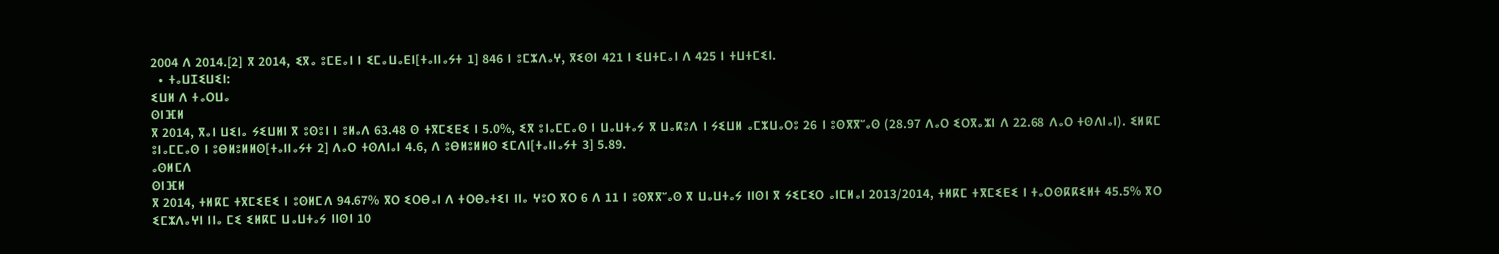2004 ⴷ 2014.[2] ⴳ 2014, ⵉⴳⴰ ⵓⵎⴹⴰⵏ ⵏ ⵉⵎⴰⵡⴰⴹⵏ[ⵜⴰⵏⵏⴰⵢⵜ 1] 846 ⵏ ⵓⵎⵣⴷⴰⵖ, ⴳⵉⵙⵏ 421 ⵏ ⵉⵡⵜⵎⴰⵏ ⴷ 425 ⵏ ⵜⵡⵜⵎⵉⵏ.
  • ⵜⴰⵡⵊⵉⵡⵉⵏ:
ⵉⵡⵍ ⴷ ⵜⴰⵔⵡⴰ
ⵙⵏⴼⵍ
ⴳ 2014, ⴳⴰⵏ ⵡⵉⵏⴰ ⵢⵉⵡⵍⵏ ⴳ ⵓⵙⵓⵏ ⵏ ⵓⵍⴰⴷ 63.48 ⵙ ⵜⴳⵎⵉⴹⵉ ⵏ 5.0%, ⵉⴳ ⵓⵏⴰⵎⵎⴰⵙ ⵏ ⵡⴰⵡⵜⴰⵢ ⴳ ⵡⴰⴽⵓⴷ ⵏ ⵢⵉⵡⵍ ⴰⵎⵣⵡⴰⵔⵓ 26 ⵏ ⵓⵙⴳⴳⵯⴰⵙ (28.97 ⴷⴰⵔ ⵉⵔⴳⴰⵣⵏ ⴷ 22.68 ⴷⴰⵔ ⵜⵙⴷⵏⴰⵏ). ⵉⵍⴽⵎ ⵓⵏⴰⵎⵎⴰⵙ ⵏ ⵓⴱⵍⵓⵍⵍⵙ[ⵜⴰⵏⵏⴰⵢⵜ 2] ⴷⴰⵔ ⵜⵙⴷⵏⴰⵏ 4.6, ⴷ ⵓⴱⵍⵓⵍⵍⵙ ⵉⵎⴷⵏ[ⵜⴰⵏⵏⴰⵢⵜ 3] 5.89.
ⴰⵙⵍⵎⴷ
ⵙⵏⴼⵍ
ⴳ 2014, ⵜⵍⴽⵎ ⵜⴳⵎⵉⴹⵉ ⵏ ⵓⵙⵍⵎⴷ 94.67% ⴳⵔ ⵉⵔⴱⴰⵏ ⴷ ⵜⵔⴱⴰⵜⵉⵏ ⵏⵏⴰ ⵖⵓⵔ ⴳⵔ 6 ⴷ 11 ⵏ ⵓⵙⴳⴳⵯⴰⵙ ⴳ ⵡⴰⵡⵜⴰⵢ ⵏⵏⵙⵏ ⴳ ⵢⵉⵎⵉⵔ ⴰⵏⵎⵍⴰⵏ 2013/2014, ⵜⵍⴽⵎ ⵜⴳⵎⵉⴹⵉ ⵏ ⵜⴰⵔⵙⴽⴽⵉⵍⵜ 45.5% ⴳⵔ ⵉⵎⵣⴷⴰⵖⵏ ⵏⵏⴰ ⵎⵉ ⵉⵍⴽⵎ ⵡⴰⵡⵜⴰⵢ ⵏⵏⵙⵏ 10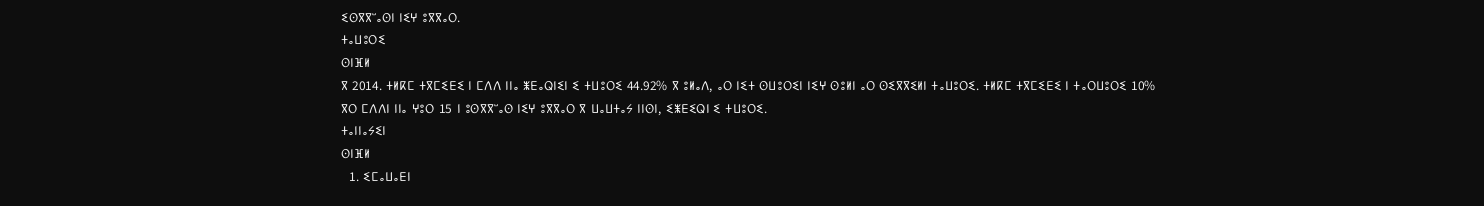ⵉⵙⴳⴳⵯⴰⵙⵏ ⵏⵉⵖ ⵓⴳⴳⴰⵔ.
ⵜⴰⵡⵓⵔⵉ
ⵙⵏⴼⵍ
ⴳ 2014. ⵜⵍⴽⵎ ⵜⴳⵎⵉⴹⵉ ⵏ ⵎⴷⴷ ⵏⵏⴰ ⵥⴹⴰⵕⵏⵉⵏ ⵉ ⵜⵡⵓⵔⵉ 44.92% ⴳ ⵓⵍⴰⴷ, ⴰⵔ ⵏⵉⵜ ⵙⵡⵓⵔⵉⵏ ⵏⵉⵖ ⵙⵓⵍⵏ ⴰⵔ ⵙⵉⴳⴳⵉⵍⵏ ⵜⴰⵡⵓⵔⵉ. ⵜⵍⴽⵎ ⵜⴳⵎⵉⴹⵉ ⵏ ⵜⴰⵔⵡⵓⵔⵉ 10% ⴳⵔ ⵎⴷⴷⵏ ⵏⵏⴰ ⵖⵓⵔ 15 ⵏ ⵓⵙⴳⴳⵯⴰⵙ ⵏⵉⵖ ⵓⴳⴳⴰⵔ ⴳ ⵡⴰⵡⵜⴰⵢ ⵏⵏⵙⵏ, ⵉⵥⴹⵉⵕⵏ ⵉ ⵜⵡⵓⵔⵉ.
ⵜⴰⵏⵏⴰⵢⵉⵏ
ⵙⵏⴼⵍ
  1. ⵉⵎⴰⵡⴰⴹⵏ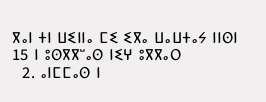ⴳⴰⵏ ⵜⵏ ⵡⵉⵏⵏⴰ ⵎⵉ ⵉⴳⴰ ⵡⴰⵡⵜⴰⵢ ⵏⵏⵙⵏ 15 ⵏ ⵓⵙⴳⴳⵯⴰⵙ ⵏⵉⵖ ⵓⴳⴳⴰⵔ
  2. ⴰⵏⵎⵎⴰⵙ ⵏ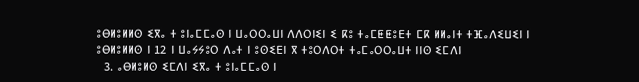ⵓⴱⵍⵓⵍⵍⵙ ⵉⴳⴰ ⵜ ⵓⵏⴰⵎⵎⴰⵙ ⵏ ⵡⴰⵔⵔⴰⵡⵏ ⴷⴷⵔⵏⵉⵏ ⵉ ⴽⵓ ⵜⴰⵎⵟⵟⵓⴹⵜ ⵎⴽ ⵍⵍⴰⵏⵜ ⵜⴼⴰⴷⵉⵡⵉⵏ ⵏ ⵓⴱⵍⵓⵍⵍⵙ ⵏ 12 ⵏ ⵡⴰⵢⵢⵓⵔ ⴷⴰⵜ ⵏ ⵓⵙⵉⴹⵏ ⴳ ⵜⵓⵔⴷⵔⵜ ⵜⴰⵎⴰⵔⵔⴰⵡⵜ ⵏⵏⵙ ⵉⵎⴷⵏ
  3. ⴰⴱⵍⵓⵍⵙ ⵉⵎⴷⵏ ⵉⴳⴰ ⵜ ⵓⵏⴰⵎⵎⴰⵙ ⵏ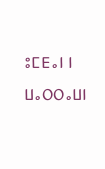ⵓⵎⴹⴰⵏ ⵏ ⵡⴰⵔⵔⴰⵡⵏ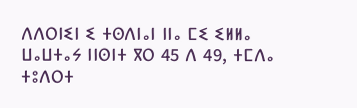ⴷⴷⵔⵏⵉⵏ ⵉ ⵜⵙⴷⵏⴰⵏ ⵏⵏⴰ ⵎⵉ ⵉⵍⵍⴰ ⵡⴰⵡⵜⴰⵢ ⵏⵏⵙⵏⵜ ⴳⵔ 45 ⴷ 49, ⵜⵎⴷⴰ ⵜⵓⴷⵔⵜ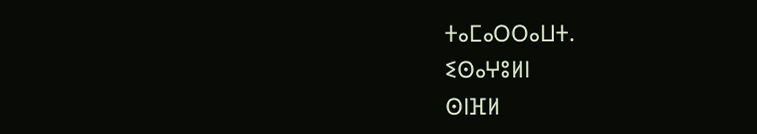ⵜⴰⵎⴰⵔⵔⴰⵡⵜ.
ⵉⵙⴰⵖⵓⵍⵏ
ⵙⵏⴼⵍ